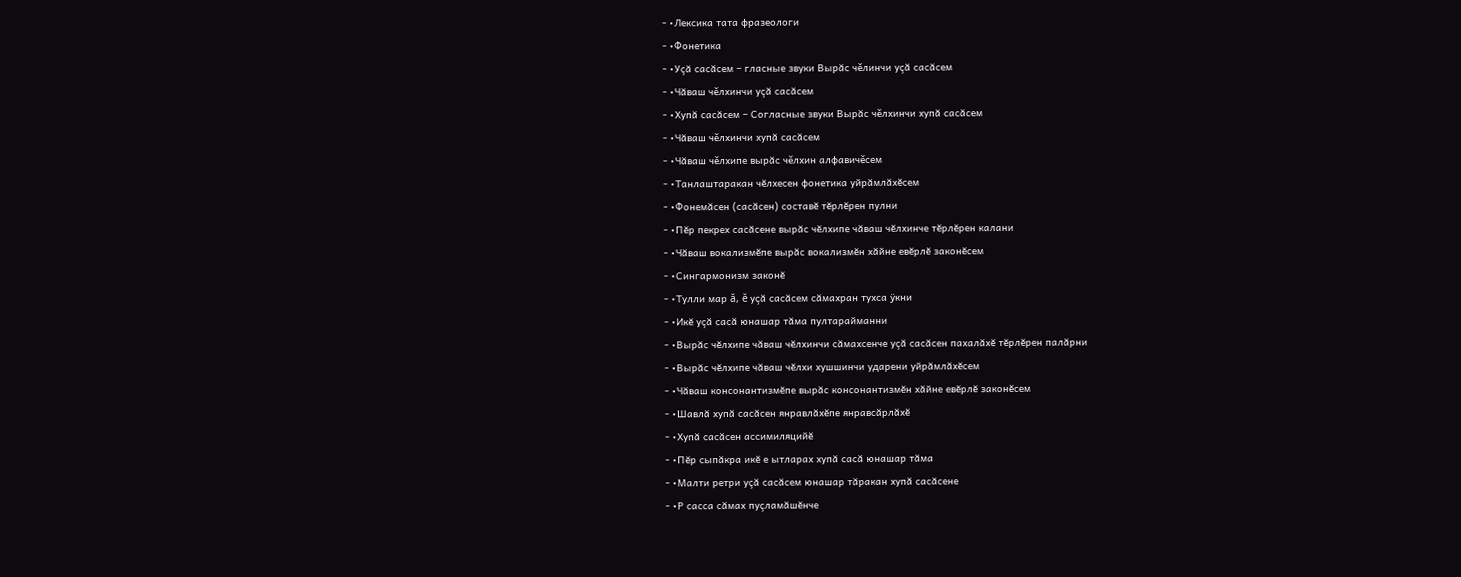- •Лексика тата фразеологи
- •Фонетика
- •Уçă сасăсем – гласные звуки Вырăс чěлинчи уçă сасăсем
- •Чăваш чěлхинчи уçă сасăсем
- •Хупă сасăсем – Согласные звуки Вырăс чěлхинчи хупă сасăсем
- •Чăваш чěлхинчи хупă сасăсем
- •Чăваш чěлхипе вырăс чěлхин алфавичěсем
- •Танлаштаракан чĕлхесен фонетика уйрăмлăхĕсем
- •Фонемăсен (сасăсен) составĕ тĕрлĕрен пулни
- •Пĕр пекрех сасăсене вырăс чĕлхипе чăваш чĕлхинче тĕрлĕрен калани
- •Чăваш вокализмĕпе вырăс вокализмĕн хăйне евĕрлĕ законĕсем
- •Сингармонизм законĕ
- •Тулли мар ă, ĕ уçă сасăсем сăмахран тухса ÿкни
- •Икĕ уçă сасă юнашар тăма пултарайманни
- •Вырăс чĕлхипе чăваш чĕлхинчи сăмахсенче уçă сасăсен пахалăхĕ тĕрлĕрен палăрни
- •Вырăс чĕлхипе чăваш чĕлхи хушшинчи ударени уйрăмлăхĕсем
- •Чăваш консонантизмĕпе вырăс консонантизмĕн хăйне евĕрлĕ законĕсем
- •Шавлă хупă сасăсен янравлăхĕпе янравсăрлăхĕ
- •Хупă сасăсен ассимиляцийĕ
- •Пĕр сыпăкра икĕ е ытларах хупă сасă юнашар тăма
- •Малти ретри уçă сасăсем юнашар тăракан хупă сасăсене
- •Р сасса сăмах пуçламăшĕнче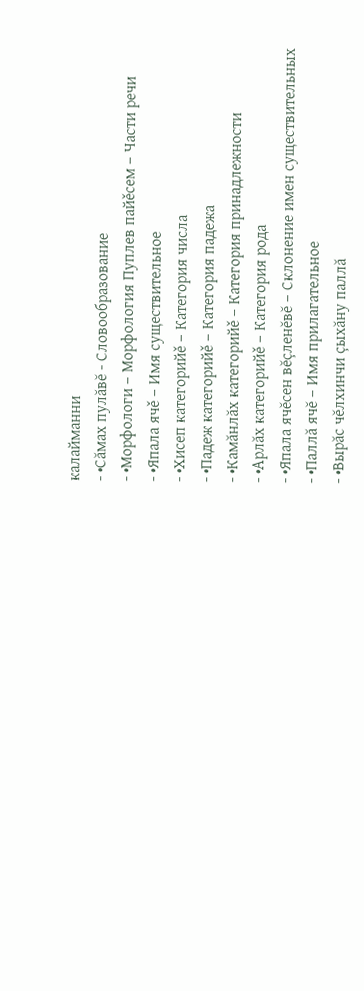калайманни
- •Сăмах пулăвĕ - Словообразование
- •Морфологи – Морфология Пуплев пайěсем – Части речи
- •Япала ячě – Имя существительное
- •Хисеп категорийě – Категория числа
- •Падеж категорийě – Категория падежа
- •Камăнлăх категорийě – Категория принадлежности
- •Арлăх категорийě – Категория рода
- •Япала ячĕсен вĕçленĕвĕ – Склонение имен существительных
- •Паллă ячĕ – Имя прилагательное
- •Вырăс чĕлхинчи çыхăну паллă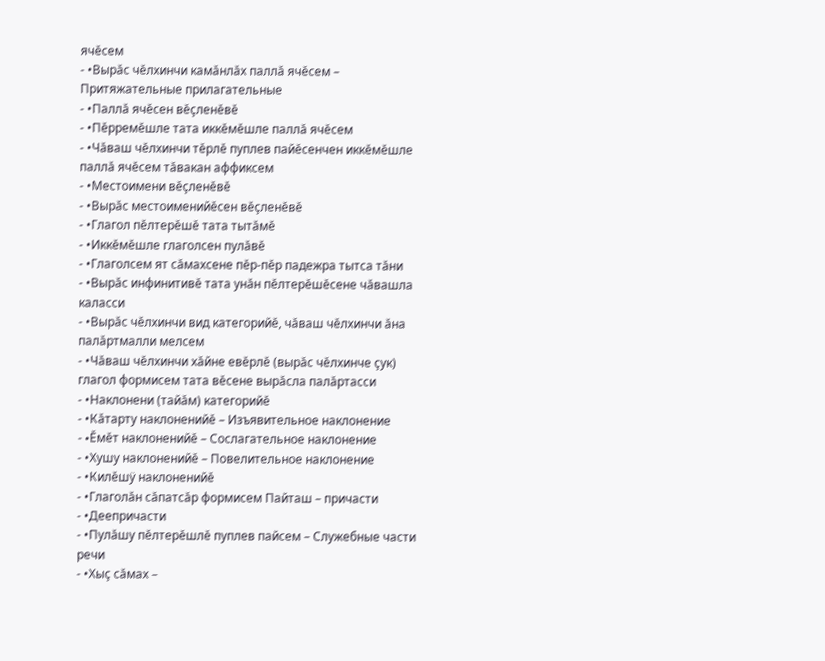ячĕсем
- •Вырăс чĕлхинчи камăнлăх паллă ячĕсем – Притяжательные прилагательные
- •Паллă ячĕсен вĕçленĕвĕ
- •Пĕрремĕшле тата иккĕмĕшле паллă ячĕсем
- •Чăваш чĕлхинчи тĕрлĕ пуплев пайĕсенчен иккĕмĕшле паллă ячĕсем тăвакан аффиксем
- •Местоимени вĕçленĕвĕ
- •Вырăс местоименийĕсен вĕçленĕвĕ
- •Глагол пĕлтерĕшĕ тата тытăмĕ
- •Иккĕмĕшле глаголсен пулăвĕ
- •Глаголсем ят сăмахсене пĕр-пĕр падежра тытса тăни
- •Вырăс инфинитивĕ тата унăн пĕлтерĕшĕсене чăвашла каласси
- •Вырăс чĕлхинчи вид категорийĕ, чăваш чĕлхинчи ăна палăртмалли мелсем
- •Чăваш чĕлхинчи хăйне евĕрлĕ (вырăс чĕлхинче çук) глагол формисем тата вĕсене вырăсла палăртасси
- •Наклонени (тайăм) категорийĕ
- •Кăтарту наклоненийĕ – Изъявительное наклонение
- •Ĕмĕт наклоненийĕ – Сослагательное наклонение
- •Хушу наклоненийĕ – Повелительное наклонение
- •Килĕшÿ наклоненийĕ
- •Глаголăн сăпатсăр формисем Пайташ – причасти
- •Деепричасти
- •Пулăшу пĕлтерĕшлĕ пуплев пайсем – Служебные части речи
- •Хыç сăмах –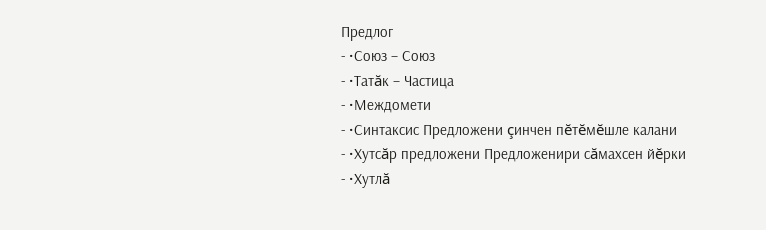Предлог
- •Союз – Союз
- •Татăк – Частица
- •Междомети
- •Синтаксис Предложени çинчен пĕтĕмĕшле калани
- •Хутсăр предложени Предложенири сăмахсен йĕрки
- •Хутлă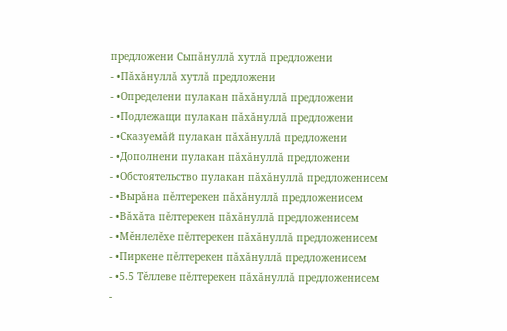предложени Сыпăнуллă хутлă предложени
- •Пăхăнуллă хутлă предложени
- •Определени пулакан пăхăнуллă предложени
- •Подлежащи пулакан пăхăнуллă предложени
- •Сказуемăй пулакан пăхăнуллă предложени
- •Дополнени пулакан пăхăнуллă предложени
- •Обстоятельство пулакан пăхăнуллă предложенисем
- •Вырăна пĕлтерекен пăхăнуллă предложенисем
- •Вăхăта пĕлтерекен пăхăнуллă предложенисем
- •Мĕнлелĕхе пĕлтерекен пăхăнуллă предложенисем
- •Пиркене пĕлтерекен пăхăнуллă предложенисем
- •5.5 Тĕллеве пĕлтерекен пăхăнуллă предложенисем
-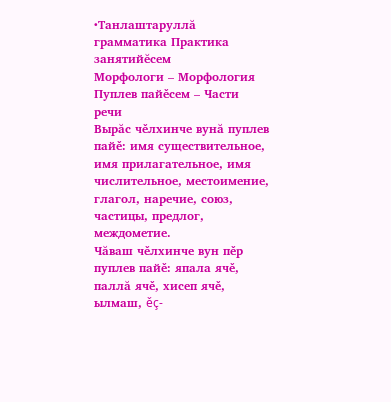•Танлаштаруллă грамматика Практика занятийĕсем
Морфологи – Морфология Пуплев пайěсем – Части речи
Вырăс чěлхинче вунă пуплев пайě: имя существительное, имя прилагательное, имя числительное, местоимение, глагол, наречие, союз, частицы, предлог, междометие.
Чăваш чěлхинче вун пěр пуплев пайě: япала ячě, паллă ячě, хисеп ячě, ылмаш, ěç-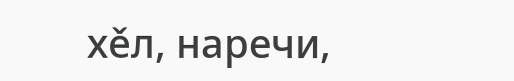хěл, наречи,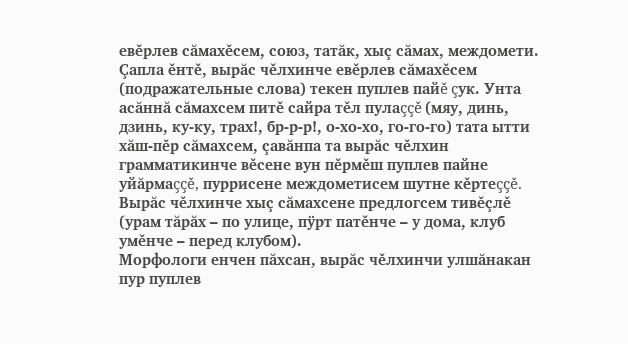евěрлев сăмахěсем, союз, татăк, хыç сăмах, междомети.
Çапла ěнтě, вырăс чěлхинче евěрлев сăмахěсем (подражательные слова) текен пуплев пайě çук. Унта асăннă сăмахсем питě сайра тěл пулаççě (мяу, динь, дзинь, ку-ку, трах!, бр-р-р!, о-хо-хо, го-го-го) тата ытти хăш-пěр сăмахсем, çавăнпа та вырăс чěлхин грамматикинче вěсене вун пěрмěш пуплев пайне уйăрмаççě, пуррисене междометисем шутне кěртеççě.
Вырăс чěлхинче хыç сăмахсене предлогсем тивěçлě (урам тăрăх – по улице, пÿрт патěнче – у дома, клуб умěнче – перед клубом).
Морфологи енчен пăхсан, вырăс чěлхинчи улшăнакан пур пуплев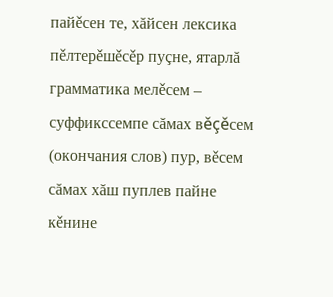пайěсен те, хăйсен лексика пěлтерěшěсěр пуçне, ятарлă грамматика мелěсем – суффикссемпе сăмах вěçěсем (окончания слов) пур, вěсем сăмах хăш пуплев пайне кěнине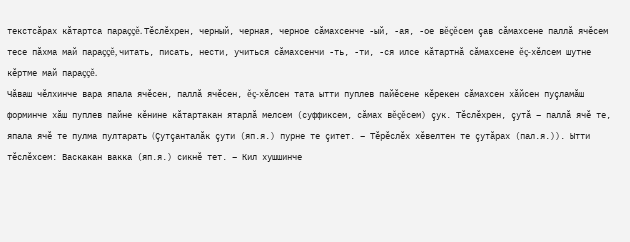текстсăрах кăтартса параççě. Тěслěхрен, черный, черная, черное сăмахсенче -ый, -ая, -ое вěçěсем çав сăмахсене паллă ячěсем тесе пăхма май параççě, читать, писать, нести, учиться сăмахсенчи -ть, -ти, -ся илсе кăтартнă сăмахсене ěç-хěлсем шутне кěртме май параççě.
Чăваш чěлхинче вара япала ячěсен, паллă ячěсен, ěç-хěлсен тата ытти пуплев пайěсене кěрекен сăмахсен хăйсен пуçламăш форминче хăш пуплев пайне кěнине кăтартакан ятарлă мелсем (суффиксем, сăмах вěçěсем) çук. Тěслěхрен, çутă – паллă ячě те, япала ячě те пулма пултарать (Çутçанталăк çути (яп.я.) пурне те çитет. – Тěрěслěх хěвелтен те çутăрах (пал.я.)). Ытти тěслěхсем: Васкакан вакка (яп.я.) сикнě тет. – Кил хушшинче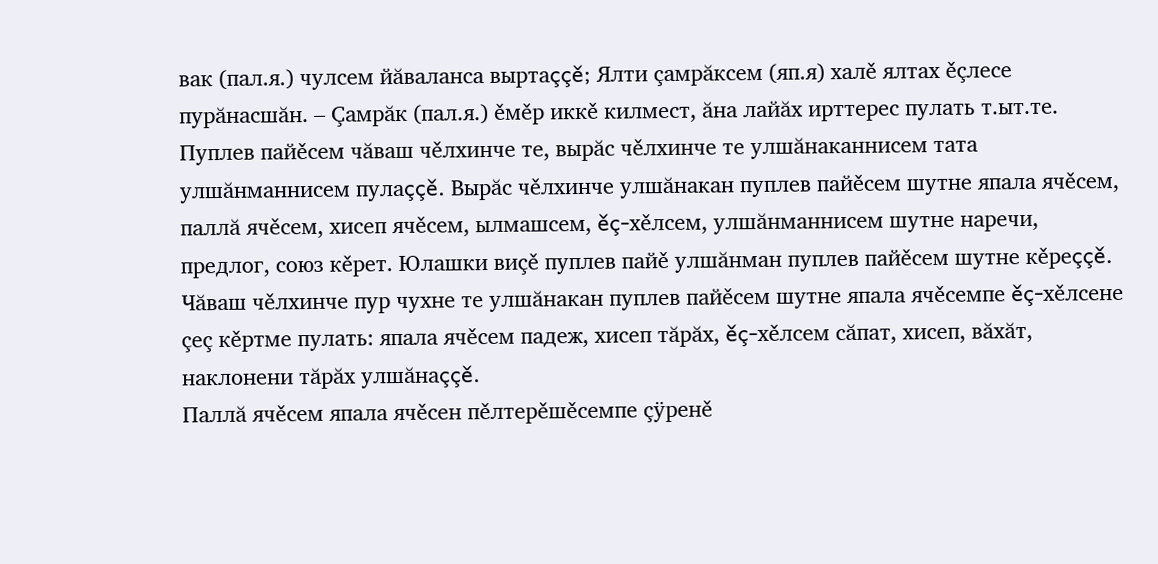вак (пал.я.) чулсем йăваланса выртаççě; Ялти çамрăксем (яп.я) халě ялтах ěçлесе пурăнасшăн. – Çамрăк (пал.я.) ěмěр иккě килмест, ăна лайăх ирттерес пулать т.ыт.те.
Пуплев пайěсем чăваш чěлхинче те, вырăс чěлхинче те улшăнаканнисем тата улшăнманнисем пулаççě. Вырăс чěлхинче улшăнакан пуплев пайěсем шутне япала ячěсем, паллă ячěсем, хисеп ячěсем, ылмашсем, ěç-хěлсем, улшăнманнисем шутне наречи, предлог, союз кěрет. Юлашки виçě пуплев пайě улшăнман пуплев пайěсем шутне кěреççě.
Чăваш чěлхинче пур чухне те улшăнакан пуплев пайěсем шутне япала ячěсемпе ěç-хěлсене çеç кěртме пулать: япала ячěсем падеж, хисеп тăрăх, ěç-хěлсем сăпат, хисеп, вăхăт, наклонени тăрăх улшăнаççě.
Паллă ячěсем япала ячěсен пěлтерěшěсемпе çÿренě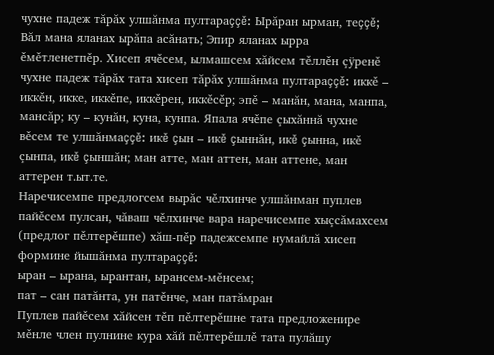чухне падеж тăрăх улшăнма пултараççě: Ырăран ырман, теççě; Вăл мана яланах ырăпа асăнать; Эпир яланах ырра ěмěтленетпěр. Хисеп ячěсем, ылмашсем хăйсем тěллěн çÿренě чухне падеж тăрăх тата хисеп тăрăх улшăнма пултараççě: иккě – иккěн, икке, иккěпе, иккěрен, иккěсěр; эпě – манăн, мана, манпа, мансăр; ку – кунăн, куна, кунпа. Япала ячěпе çыхăннă чухне вěсем те улшăнмаççě: икě çын – икě çыннăн, икě çынна, икě çынпа, икě çыншăн; ман атте, ман аттен, ман аттене, ман аттерен т.ыт.те.
Наречисемпе предлогсем вырăс чěлхинче улшăнман пуплев пайěсем пулсан, чăваш чěлхинче вара наречисемпе хыçсăмахсем (предлог пěлтерěшпе) хăш-пěр падежсемпе нумайлă хисеп формине йышăнма пултараççě:
ыран – ырана, ырантан, ырансем-мěнсем;
пат – сан патăнта, ун патěнче, ман патăмран
Пуплев пайěсем хăйсен тěп пěлтерěшне тата предложенире мěнле член пулнине кура хăй пěлтерěшлě тата пулăшу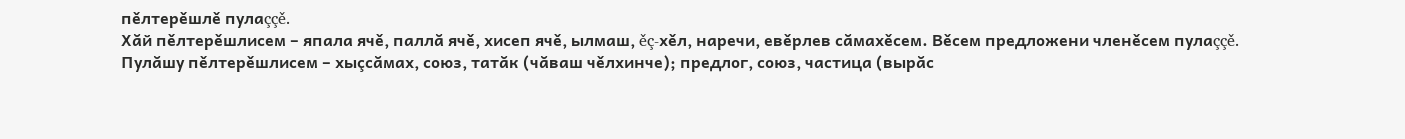пěлтерěшлě пулаççě.
Хăй пěлтерěшлисем – япала ячě, паллă ячě, хисеп ячě, ылмаш, ěç-хěл, наречи, евěрлев сăмахěсем. Вěсем предложени членěсем пулаççě. Пулăшу пěлтерěшлисем – хыçсăмах, союз, татăк (чăваш чěлхинче); предлог, союз, частица (вырăс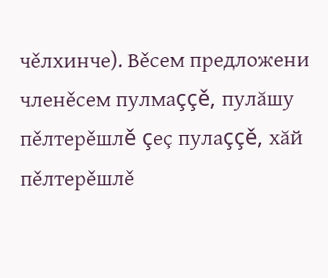чěлхинче). Вěсем предложени членěсем пулмаççě, пулăшу пěлтерěшлě çеç пулаççě, хăй пěлтерěшлě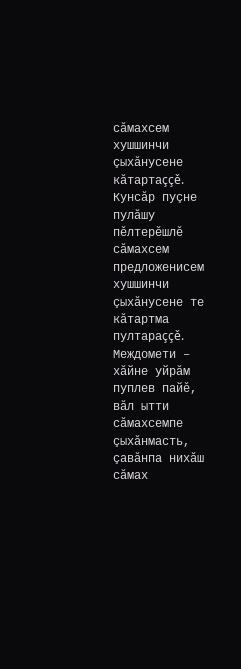сăмахсем хушшинчи çыхăнусене кăтартаççě. Кунсăр пуçне пулăшу пěлтерěшлě сăмахсем предложенисем хушшинчи çыхăнусене те кăтартма пултараççě.
Междомети – хăйне уйрăм пуплев пайě, вăл ытти сăмахсемпе çыхăнмасть, çавăнпа нихăш сăмах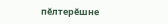пěлтерěшне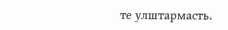те улштармасть.